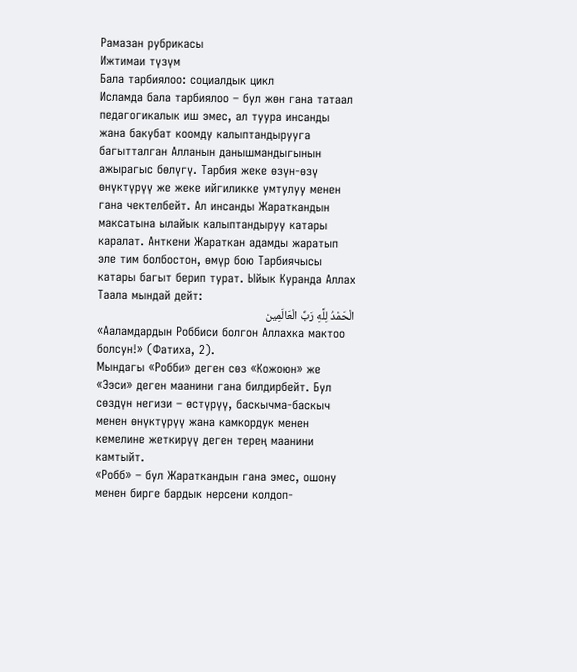Рамазан рубрикасы
Ижтимаи түзүм
Бала тарбиялоо: социалдык цикл
Исламда бала тарбиялоо – бул жөн гана татаал педагогикалык иш эмес, ал туура инсанды жана бакубат коомду калыптандырууга багытталган Алланын данышмандыгынын ажырагыс бөлүгү. Тарбия жеке өзүн-өзү өнүктүрүү же жеке ийгиликке умтулуу менен гана чектелбейт. Ал инсанды Жараткандын максатына ылайык калыптандыруу катары каралат. Анткени Жараткан адамды жаратып эле тим болбостон, өмүр бою Тарбиячысы катары багыт берип турат. Ыйык Куранда Аллах Таала мындай дейт:
الْحَمْدُ لِلَّهِ رَبِّ الْعَالَمِين
«Ааламдардын Роббиси болгон Аллахка мактоо болсун!» (Фатиха, 2).
Мындагы «Робби» деген сөз «Кожоюн» же «Ээси» деген маанини гана билдирбейт. Бул сөздүн негизи – өстүрүү, баскычма-баскыч менен өнүктүрүү жана камкордук менен кемелине жеткирүү деген терең маанини камтыйт.
«Робб» – бул Жараткандын гана эмес, ошону менен бирге бардык нерсени колдоп-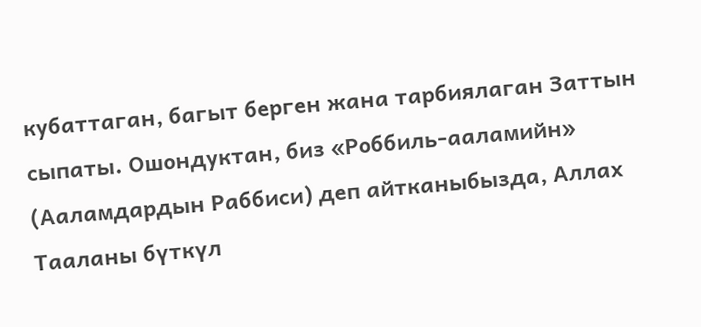кубаттаган, багыт берген жана тарбиялаган Заттын сыпаты. Ошондуктан, биз «Роббиль-ааламийн» (Ааламдардын Раббиси) деп айтканыбызда, Аллах Тааланы бүткүл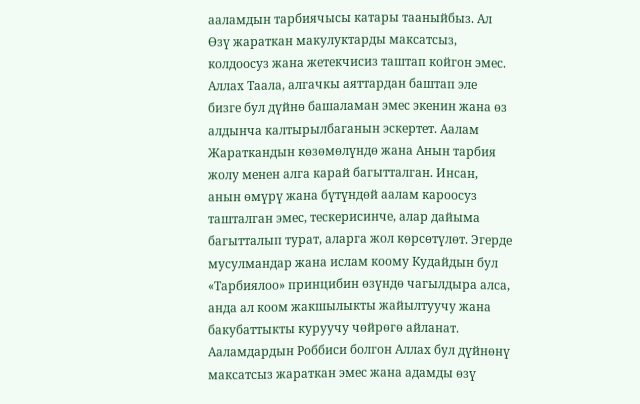ааламдын тарбиячысы катары тааныйбыз. Ал Өзү жараткан макулуктарды максатсыз, колдоосуз жана жетекчисиз таштап койгон эмес.
Аллах Таала, алгачкы аяттардан баштап эле бизге бул дүйнө башаламан эмес экенин жана өз алдынча калтырылбаганын эскертет. Аалам Жараткандын көзөмөлүндө жана Анын тарбия жолу менен алга карай багытталган. Инсан, анын өмүрү жана бүтүндөй аалам кароосуз ташталган эмес, тескерисинче, алар дайыма багытталып турат, аларга жол көрсөтүлөт. Эгерде мусулмандар жана ислам коому Кудайдын бул «Тарбиялоо» принцибин өзүндө чагылдыра алса, анда ал коом жакшылыкты жайылтуучу жана бакубаттыкты куруучу чөйрөгө айланат.
Ааламдардын Роббиси болгон Аллах бул дүйнөнү максатсыз жараткан эмес жана адамды өзү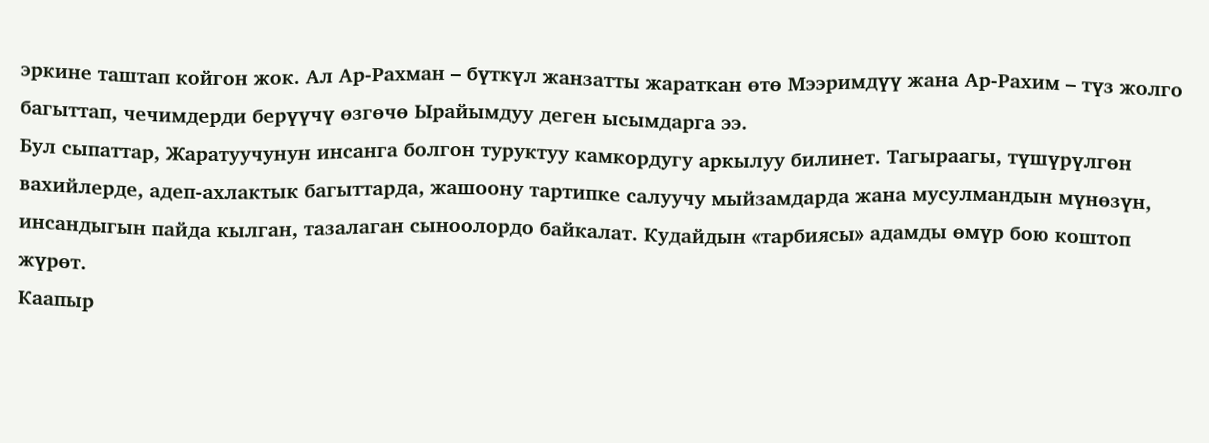эркине таштап койгон жок. Ал Ар-Рахман – бүткүл жанзатты жараткан өтө Мээримдүү жана Ар-Рахим – түз жолго багыттап, чечимдерди берүүчү өзгөчө Ырайымдуу деген ысымдарга ээ.
Бул сыпаттар, Жаратуучунун инсанга болгон туруктуу камкордугу аркылуу билинет. Тагыраагы, түшүрүлгөн вахийлерде, адеп-ахлактык багыттарда, жашоону тартипке салуучу мыйзамдарда жана мусулмандын мүнөзүн, инсандыгын пайда кылган, тазалаган сыноолордо байкалат. Кудайдын «тарбиясы» адамды өмүр бою коштоп жүрөт.
Каапыр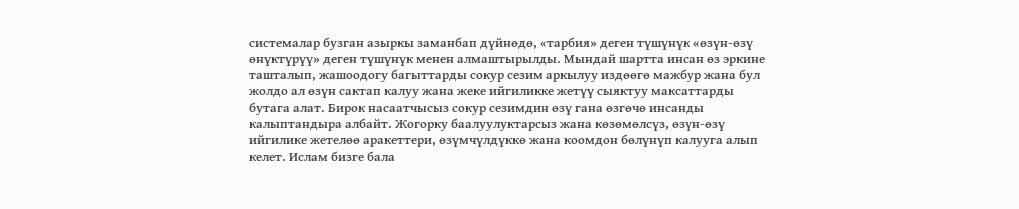системалар бузган азыркы заманбап дүйнөдө, «тарбия» деген түшүнүк «өзүн-өзү өнүктүрүү» деген түшүнүк менен алмаштырылды. Мындай шартта инсан өз эркине ташталып, жашоодогу багыттарды сокур сезим аркылуу издөөгө мажбур жана бул жолдо ал өзүн сактап калуу жана жеке ийгиликке жетүү сыяктуу максаттарды бутага алат. Бирок насаатчысыз сокур сезимдин өзү гана өзгөчө инсанды калыптандыра албайт. Жогорку баалуулуктарсыз жана көзөмөлсүз, өзүн-өзү ийгилике жетелөө аракеттери, өзүмчүлдүккө жана коомдон бөлүнүп калууга алып келет. Ислам бизге бала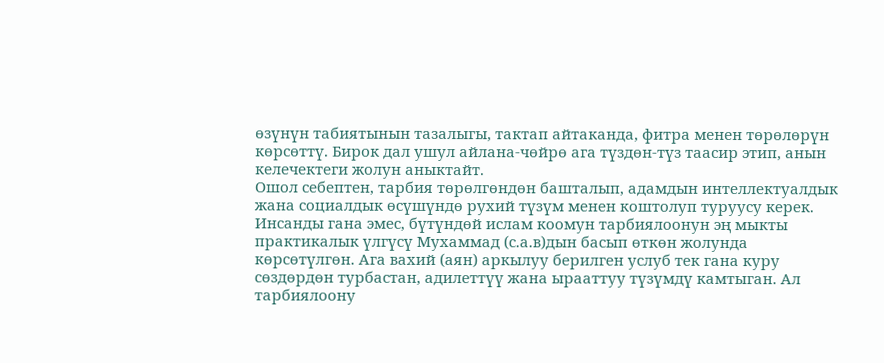өзүнүн табиятынын тазалыгы, тактап айтаканда, фитра менен төрөлөрүн көрсөттү. Бирок дал ушул айлана-чөйрө ага түздөн-түз таасир этип, анын келечектеги жолун аныктайт.
Ошол себептен, тарбия төрөлгөндөн башталып, адамдын интеллектуалдык жана социалдык өсүшүндө рухий түзүм менен коштолуп туруусу керек. Инсанды гана эмес, бүтүндөй ислам коомун тарбиялоонун эң мыкты практикалык үлгүсү Мухаммад (с.а.в)дын басып өткөн жолунда көрсөтүлгөн. Ага вахий (аян) аркылуу берилген услуб тек гана куру сөздөрдөн турбастан, адилеттүү жана ырааттуу түзүмдү камтыган. Ал тарбиялоону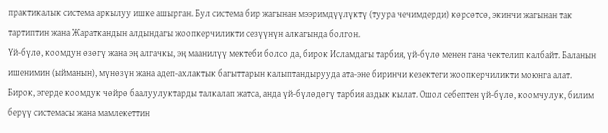практикалык система аркылуу ишке ашырган. Бул система бир жагынан мээримдүүлүктү (туура чечимдерди) көрсөтсө, экинчи жагынан так тартиптин жана Жараткандын алдындагы жоопкерчиликти сезүүнүн алкагында болгон.
Үй-бүлө, коомдун өзөгү жана эң алгачкы, эң маанилүү мектеби болсо да, бирок Исламдагы тарбия, үй-бүлө менен гана чектелип калбайт. Баланын ишенимин (ыйманын), мүнөзүн жана адеп-ахлактык багыттарын калыптандырууда ата-эне биринчи кезектеги жоопкерчиликти моюнга алат. Бирок, эгерде коомдук чөйрө баалуулуктарды талкалап жатса, анда үй-бүлөдөгү тарбия аздык кылат. Ошол себептен үй-бүлө, коомчулук, билим берүү системасы жана мамлекеттин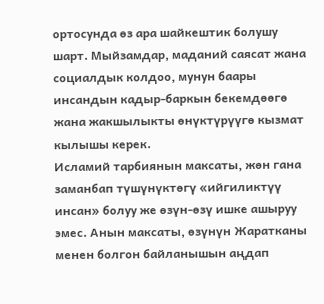ортосунда өз ара шайкештик болушу шарт. Мыйзамдар, маданий саясат жана социалдык колдоо, мунун баары инсандын кадыр-баркын бекемдөөгө жана жакшылыкты өнүктүрүүгө кызмат кылышы керек.
Исламий тарбиянын максаты, жөн гана заманбап түшүнүктөгү «ийгиликтүү инсан» болуу же өзүн-өзү ишке ашыруу эмес. Анын максаты, өзүнүн Жаратканы менен болгон байланышын аңдап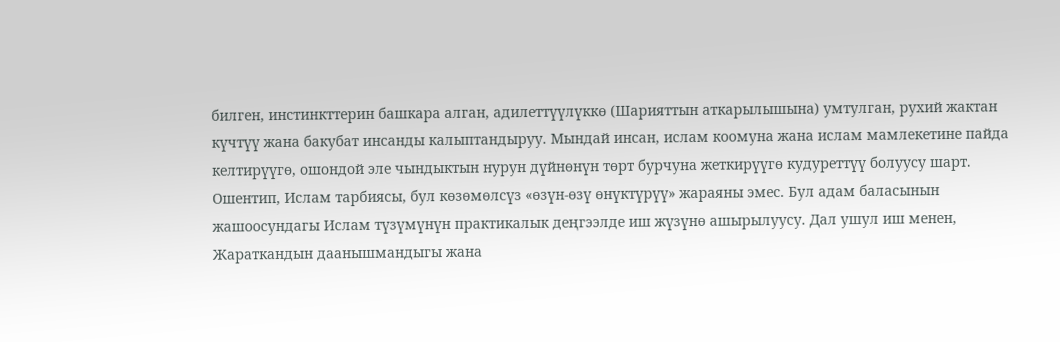билген, инстинкттерин башкара алган, адилеттүүлүккө (Шарияттын аткарылышына) умтулган, рухий жактан күчтүү жана бакубат инсанды калыптандыруу. Мындай инсан, ислам коомуна жана ислам мамлекетине пайда келтирүүгө, ошондой эле чындыктын нурун дүйнөнүн төрт бурчуна жеткирүүгө кудуреттүү болуусу шарт.
Ошентип, Ислам тарбиясы, бул көзөмөлсүз «өзүн-өзү өнүктүрүү» жараяны эмес. Бул адам баласынын жашоосундагы Ислам түзүмүнүн практикалык деңгээлде иш жүзүнө ашырылуусу. Дал ушул иш менен, Жараткандын даанышмандыгы жана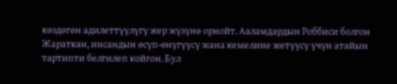көздөгөн адилеттүүлүгү жер жүзүнө орнойт. Ааламдардын Роббиси болгон Жараткан, инсандын өсүп-өнүгүүсү жана кемелине жетүүсү үчүн атайын тартипти белгилеп койгон. Бул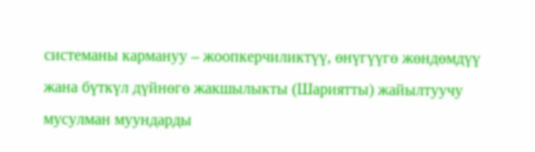системаны кармануу – жоопкерчиликтүү, өнүгүүгө жөндөмдүү жана бүткүл дүйнөгө жакшылыкты (Шариятты) жайылтуучу мусулман муундарды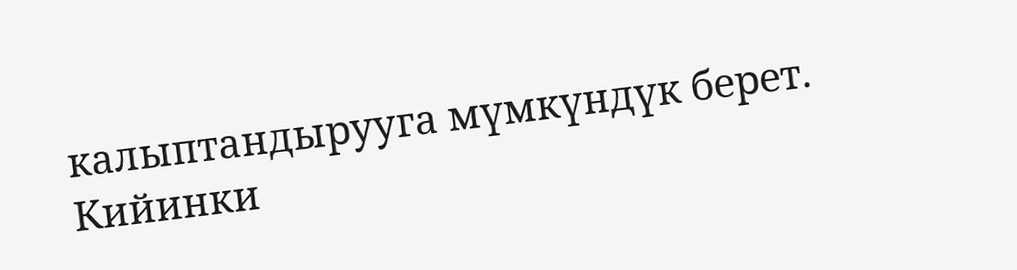калыптандырууга мүмкүндүк берет.
Кийинки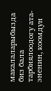макалаларыбызда биз бала тарбиялоодогу ата-эненин, коомдун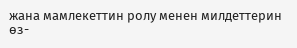жана мамлекеттин ролу менен милдеттерин өз-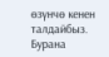өзүнчө кенен талдайбыз.
Бурана